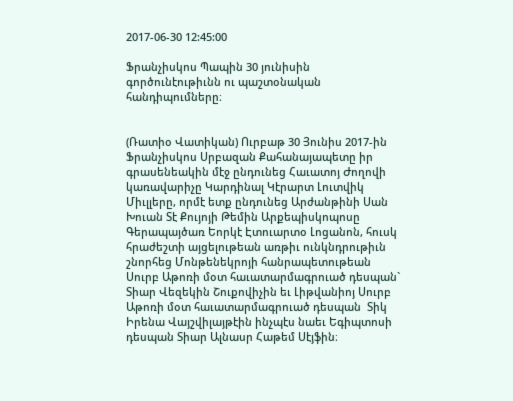2017-06-30 12:45:00

Ֆրանչիսկոս Պապին 30 յունիսին գործունէութիւնն ու պաշտօնական հանդիպումները։


(Ռատիօ Վատիկան) Ուրբաթ 30 Յունիս 2017-ին Ֆրանչիսկոս Սրբազան Քահանայապետը իր գրասենեակին մէջ ընդունեց Հաւատոյ Ժողովի կառավարիչը Կարդինալ Կէրարտ Լուտվիկ Միւլլերը, որմէ ետք ընդունեց Արժանթինի Սան Խուան Տէ Քույոյի Թեմին Արքեպիսկոպոսը Գերապայծառ Եորկէ Էտուարտօ Լոցանոն, հուսկ հրաժեշտի այցելութեան առթիւ ունկնդրութիւն շնորհեց Մոնթենեկրոյի հանրապետութեան Սուրբ Աթոռի մօտ հաւատարմագրուած դեսպան` Տիար Վեզեկին Շուքովիչին եւ Լիթվանիոյ Սուրբ Աթոռի մօտ հաւատարմագրուած դեսպան  Տիկ Իրենա Վայշվիլայթէին ինչպէս նաեւ Եգիպտոսի դեսպան Տիար Ալնասր Հաթեմ Սէյֆին։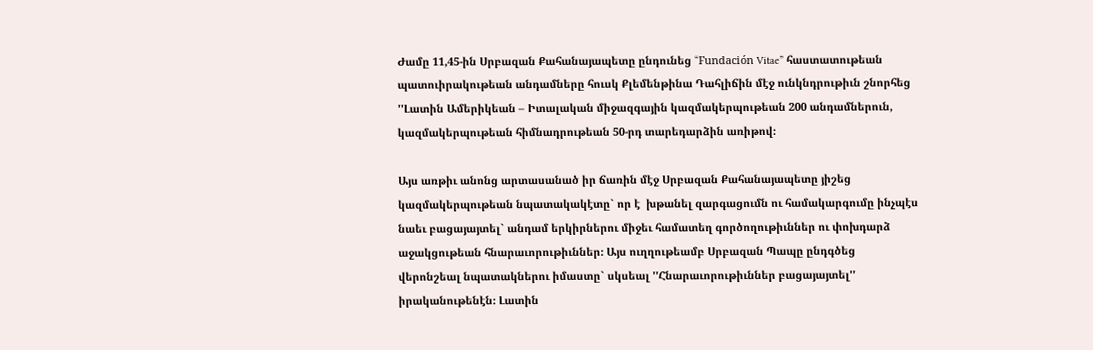Ժամը 11,45-ին Սրբազան Քահանայապետը ընդունեց “Fundación Vitae” հաստատութեան պատուիրակութեան անդամները հուսկ Քլեմենթինա Դահլիճին մէջ ունկնդրութիւն շնորհեց ''Լատին Ամերիկեան – Իտալական միջազգային կազմակերպութեան 200 անդամներուն, կազմակերպութեան հիմնադրութեան 50-րդ տարեդարձին առիթով։

Այս առթիւ անոնց արտասանած իր ճառին մէջ Սրբազան Քահանայապետը յիշեց կազմակերպութեան նպատակակէտը` որ է  խթանել զարգացումն ու համակարգումը ինչպէս նաեւ բացայայտել` անդամ երկիրներու միջեւ համատեղ գործողութիւններ ու փոխդարձ աջակցութեան հնարաւորութիւններ։ Այս ուղղութեամբ Սրբազան Պապը ընդգծեց վերոնշեալ նպատակներու իմաստը` սկսեալ ''Հնարաւորութիւններ բացայայտել'' իրականութենէն։ Լատին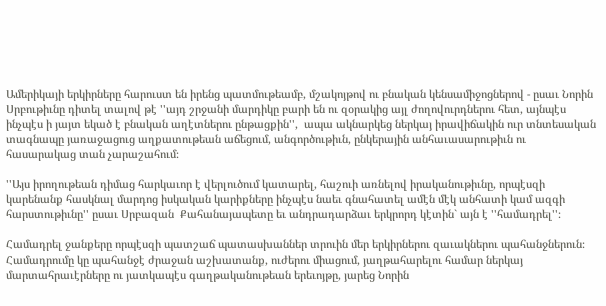Ամերիկայի երկիրները հարուստ են իրենց պատմութեամբ, մշակոյթով ու բնական կենսամիջոցներով - ըսաւ Նորին Սրբութիւնը դիտել տալով թէ ''այդ շրջանի մարդիկը բարի են ու զօրակից այլ ժողովուրդներու հետ, այնպէս ինչպէս ի յայտ եկած է բնական աղէտներու ընթացքին'',  ապա ակնարկեց ներկայ իրավիճակին ուր տնտեսական տագնապը յառաջացուց աղքատութեան աճեցում, անգործութիւն, ընկերային անհաւասարութիւն ու հասարակաց տան չարաշահում։

''Այս իրողութեան դիմաց հարկաւոր է վերլուծում կատարել, հաշուի առնելով իրականութիւնը, որպէսզի կարենանք հասկնալ մարդոց իսկական կարիքները ինչպէս նաեւ գնահատել ամէն մէկ անհատի կամ ազգի հարստութիւնը'' ըսաւ Սրբազան  Քահանայապետը եւ անդրադարձաւ երկրորդ կէտին` այն է ''համադրել''։

Համադրել ջանքերը որպէսզի պատշաճ պատասխաններ տրուին մեր երկիրներու զաւակներու պահանջներուն։ Համադրումը կը պահանջէ ժրաջան աշխատանք, ուժերու միացում, յաղթահարելու համար ներկայ մարտահրաւէրները ու յատկապէս գաղթականութեան երեւոյթը, յարեց Նորին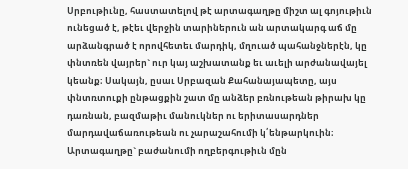Սրբութիւնը, հաստատելով թէ արտագաղթը միշտ ալ գոյութիւն ունեցած է, թէեւ վերջին տարիներուն ան արտակարգ աճ մը արձանգրած է որովհետեւ մարդիկ, մղուած պահանջներէն, կը փնտռեն վայրեր` ուր կայ աշխատանք եւ աւելի արժանավայել կեանք։ Սակայն, ըսաւ Սրբազան Քահանայապետը, այս փնտռտուքի ընթացքին շատ մը անձեր բռնութեան թիրախ կը դառնան, բազմաթիւ մանուկներ ու երիտասարդներ մարդավաճառութեան ու չարաշահումի կ՛ենթարկուին։ Արտագաղթը` բաժանումի ողբերգութիւն մըն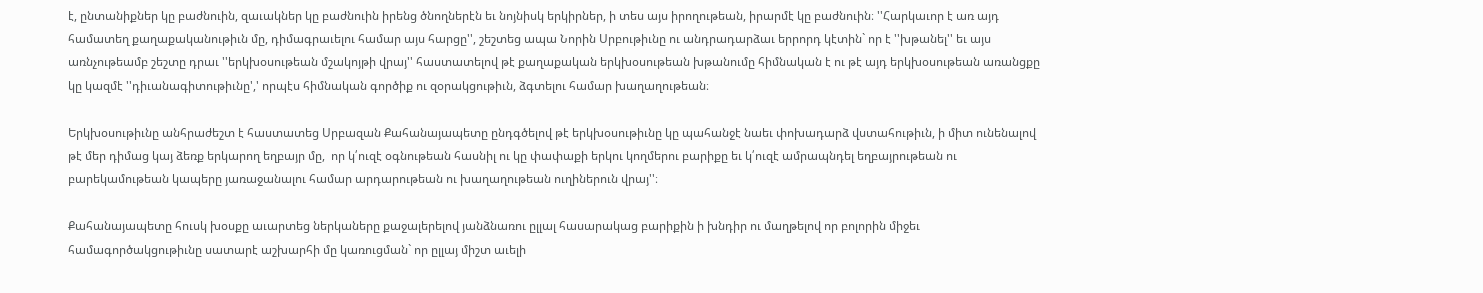է, ընտանիքներ կը բաժնուին, զաւակներ կը բաժնուին իրենց ծնողներէն եւ նոյնիսկ երկիրներ, ի տես այս իրողութեան, իրարմէ կը բաժնուին։ ''Հարկաւոր է առ այդ համատեղ քաղաքականութիւն մը, դիմագրաւելու համար այս հարցը'', շեշտեց ապա Նորին Սրբութիւնը ու անդրադարձաւ երրորդ կէտին` որ է ''խթանել'' եւ այս առնչութեամբ շեշտը դրաւ ''երկխօսութեան մշակոյթի վրայ'' հաստատելով թէ քաղաքական երկխօսութեան խթանումը հիմնական է ու թէ այդ երկխօսութեան առանցքը կը կազմէ ''դիւանագիտութիւնը',' որպէս հիմնական գործիք ու զօրակցութիւն, ձգտելու համար խաղաղութեան։

Երկխօսութիւնը անհրաժեշտ է հաստատեց Սրբազան Քահանայապետը ընդգծելով թէ երկխօսութիւնը կը պահանջէ նաեւ փոխադարձ վստահութիւն, ի միտ ունենալով թէ մեր դիմաց կայ ձեռք երկարող եղբայր մը,  որ կ՛ուզէ օգնութեան հասնիլ ու կը փափաքի երկու կողմերու բարիքը եւ կ՛ուզէ ամրապնդել եղբայրութեան ու բարեկամութեան կապերը յառաջանալու համար արդարութեան ու խաղաղութեան ուղիներուն վրայ''։

Քահանայապետը հուսկ խօսքը աւարտեց ներկաները քաջալերելով յանձնառու ըլլալ հասարակաց բարիքին ի խնդիր ու մաղթելով որ բոլորին միջեւ համագործակցութիւնը սատարէ աշխարհի մը կառուցման` որ ըլլայ միշտ աւելի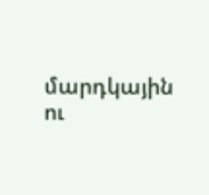մարդկային ու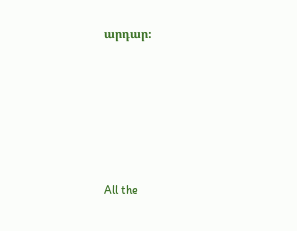արդար։








All the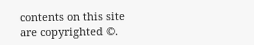contents on this site are copyrighted ©.